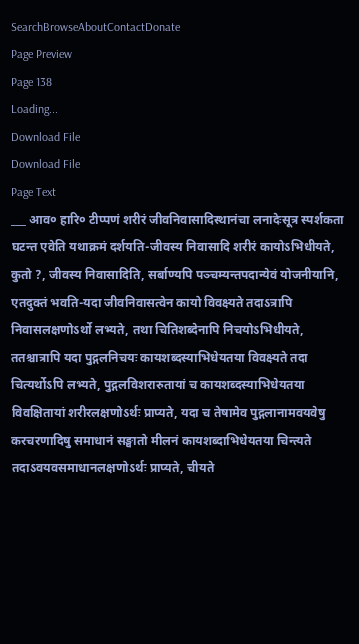SearchBrowseAboutContactDonate
Page Preview
Page 138
Loading...
Download File
Download File
Page Text
___ आव० हारि० टीप्पणं शरीरं जीवनिवासादिस्थानंचा लनादेःसूत्र स्पर्शकता घटन्त एवेति यथाक्रमं दर्शयति-जीवस्य निवासादि शरीरं कायोऽभिधीयते, कुतो ?, जीवस्य निवासादिति, सर्बाण्यपि पञ्चम्यन्तपदान्येवं योजनीयानि, एतदुक्तं भवति-यदा जीवनिवासत्वेन कायो विवक्ष्यते तदाऽत्रापि निवासलक्षणोऽर्थो लभ्यते, तथा चितिशब्देनापि निचयोऽभिधीयते, ततश्चात्रापि यदा पुद्गलनिचयः कायशब्दस्याभिधेयतया विवक्ष्यते तदा चित्यर्थोऽपि लभ्यते, पुद्गलविशरारुतायां च कायशब्दस्याभिधेयतया विवक्षितायां शरीरलक्षणोऽर्थः प्राप्यते, यदा च तेषामेव पुद्गलानामवयवेषु करचरणादिषु समाधानं सङ्घातो मीलनं कायशब्दाभिधेयतया चिन्त्यते तदाऽवयवसमाधानलक्षणोऽर्थः प्राप्यते, चीयते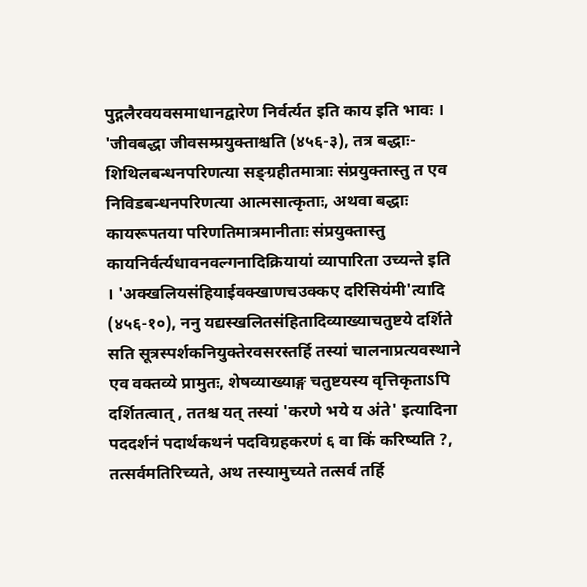पुद्गलैरवयवसमाधानद्वारेण निर्वर्त्यत इति काय इति भावः । 'जीवबद्धा जीवसम्प्रयुक्ताश्चति (४५६-३), तत्र बद्धाः-शिथिलबन्धनपरिणत्या सङ्ग्रहीतमात्राः संप्रयुक्तास्तु त एव निविडबन्धनपरिणत्या आत्मसात्कृताः, अथवा बद्धाः कायरूपतया परिणतिमात्रमानीताः संप्रयुक्तास्तु कायनिर्वर्त्यधावनवल्गनादिक्रियायां व्यापारिता उच्यन्ते इति । 'अक्खलियसंहियाईवक्खाणचउक्कए दरिसियंमी'त्यादि (४५६-१०), ननु यद्यस्खलितसंहितादिव्याख्याचतुष्टये दर्शिते सति सूत्रस्पर्शकनियुक्तेरवसरस्तर्हि तस्यां चालनाप्रत्यवस्थाने एव वक्तव्ये प्रामुतः, शेषव्याख्याङ्ग चतुष्टयस्य वृत्तिकृताऽपि दर्शितत्वात् , ततश्च यत् तस्यां 'करणे भये य अंते' इत्यादिना पददर्शनं पदार्थकथनं पदविग्रहकरणं ६ वा किं करिष्यति ?, तत्सर्वमतिरिच्यते, अथ तस्यामुच्यते तत्सर्व तर्हि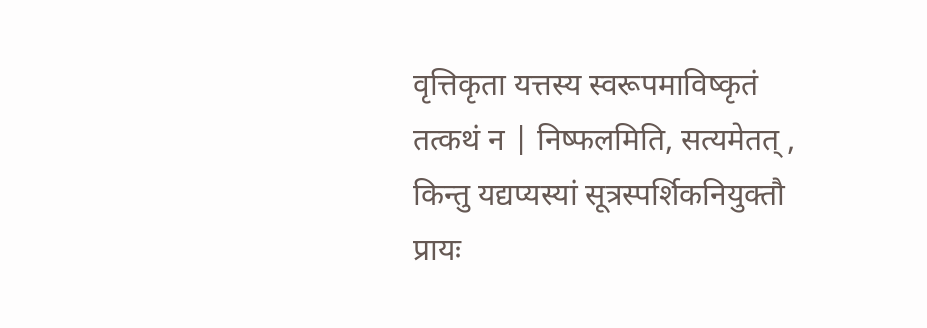वृत्तिकृता यत्तस्य स्वरूपमाविष्कृतं तत्कथं न | निष्फलमिति, सत्यमेतत् , किन्तु यद्यप्यस्यां सूत्रस्पर्शिकनियुक्तौ प्रायः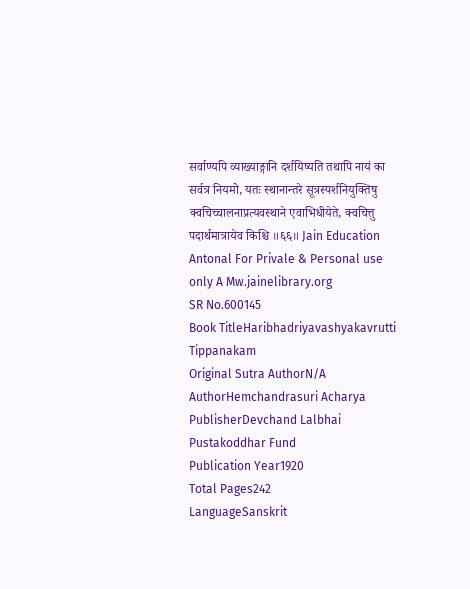सर्वाण्यपि व्याख्याङ्गानि दर्शयिष्यति तथापि नायं का सर्वत्र नियमो, यतः स्थानान्तरे सूत्रस्पर्शनियुक्तिषु क्वचिच्चालनाप्रत्यवस्थाने एवाभिधीयेते, क्वचित्तु पदार्थमात्रायेव किश्चि ॥६६॥ Jain Education Antonal For Privale & Personal use only A Mw.jainelibrary.org
SR No.600145
Book TitleHaribhadriyavashyakavrutti Tippanakam
Original Sutra AuthorN/A
AuthorHemchandrasuri Acharya
PublisherDevchand Lalbhai Pustakoddhar Fund
Publication Year1920
Total Pages242
LanguageSanskrit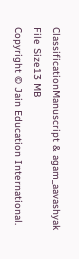ClassificationManuscript & agam_aavashyak
File Size13 MB
Copyright © Jain Education International.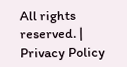All rights reserved. | Privacy Policy